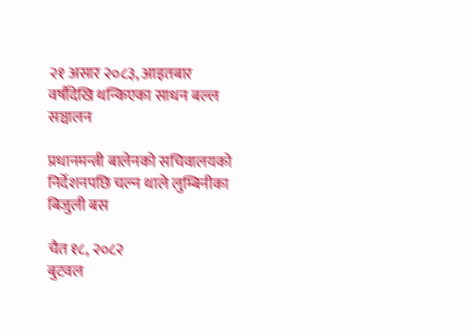२१ असार २०८३, आइतबार
वर्षौंदेखि थन्किएका साधन बल्ल सञ्चालन

प्रधानमन्त्री बालेनको सचिवालयको निर्देशनपछि चल्न थाले लुम्बिनीका बिजुली बस

चैत १८, २०८२
बुटवल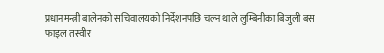प्रधानमन्त्री बालेनको सचिवालयको निर्देशनपछि चल्न थाले लुम्बिनीका बिजुली बस
फाइल तस्वीर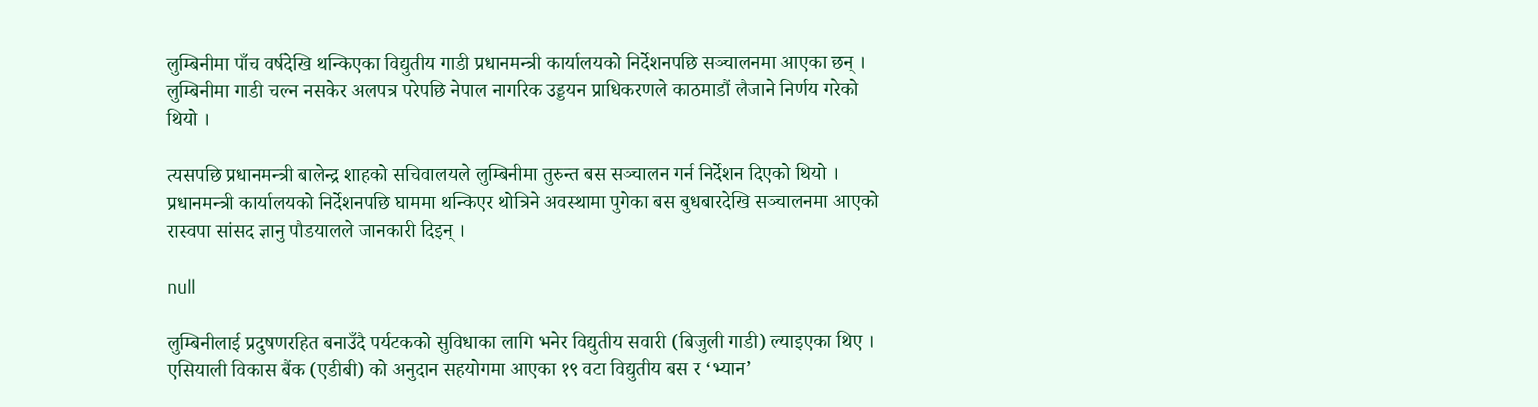लुम्बिनीमा पाँच वर्षदेखि थन्किएका विद्युतीय गाडी प्रधानमन्त्री कार्यालयको निर्देशनपछि सञ्चालनमा आएका छन् । लुम्बिनीमा गाडी चल्न नसकेर अलपत्र परेपछि नेपाल नागरिक उड्डयन प्राधिकरणले काठमाडौं लैजाने निर्णय गरेको थियो ।

त्यसपछि प्रधानमन्त्री बालेन्द्र शाहको सचिवालयले लुम्बिनीमा तुरुन्त बस सञ्चालन गर्न निर्देशन दिएको थियो । प्रधानमन्त्री कार्यालयको निर्देशनपछि घाममा थन्किएर थोत्रिने अवस्थामा पुगेका बस बुधबारदेखि सञ्चालनमा आएको रास्वपा सांसद ज्ञानु पौडयालले जानकारी दिइन् ।

null

लुम्बिनीलाई प्रदुषणरहित बनाउँदै पर्यटकको सुविधाका लागि भनेर विद्युतीय सवारी (बिजुली गाडी) ल्याइएका थिए । एसियाली विकास बैंक (एडीबी) को अनुदान सहयोगमा आएका १९ वटा विद्युतीय बस र ‘भ्यान’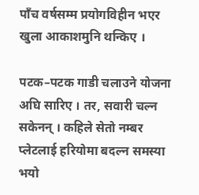पाँच वर्षसम्म प्रयोगविहीन भएर खुला आकाशमुनि थन्किए ।

पटक–पटक गाडी चलाउने योजना अघि सारिए । तर, सवारी चल्न सकेनन् । कहिले सेतो नम्बर प्लेटलाई हरियोमा बदल्न समस्या भयो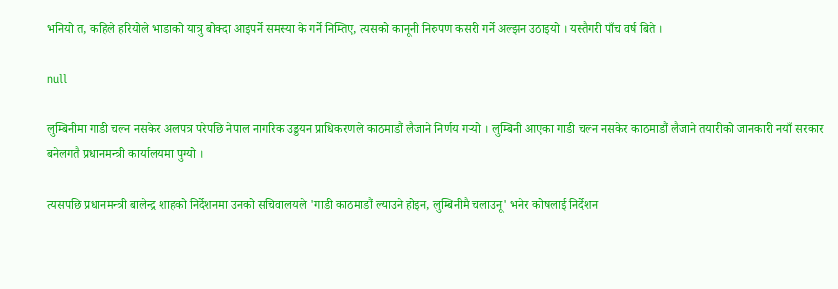भनियो त, कहिले हरियोले भाडाको यात्रु बोक्दा आइपर्ने समस्या के गर्ने निम्तिए, त्यसको कानूनी निरुपण कसरी गर्ने अल्झन उठाइयो । यस्तैगरी पाँच वर्ष बिते ।

null

लुम्बिनीमा गाडी चल्न नसकेर अलपत्र परेपछि नेपाल नागरिक उड्डयन प्राधिकरणले काठमाडौं लैजाने निर्णय गर्‍यो । लुम्बिनी आएका गाडी चल्न नसकेर काठमाडौं लैजाने तयारीको जानकारी नयाँ सरकार बनेलगतै प्रधानमन्त्री कार्यालयमा पुग्यो ।

त्यसपछि प्रधानमन्त्री बालेन्द्र शाहको निर्देशनमा उनको सचिवालयले 'गाडी काठमाडौं ल्याउने होइन, लुम्बिनीमै चलाउनू' भनेर कोषलाई निर्देशन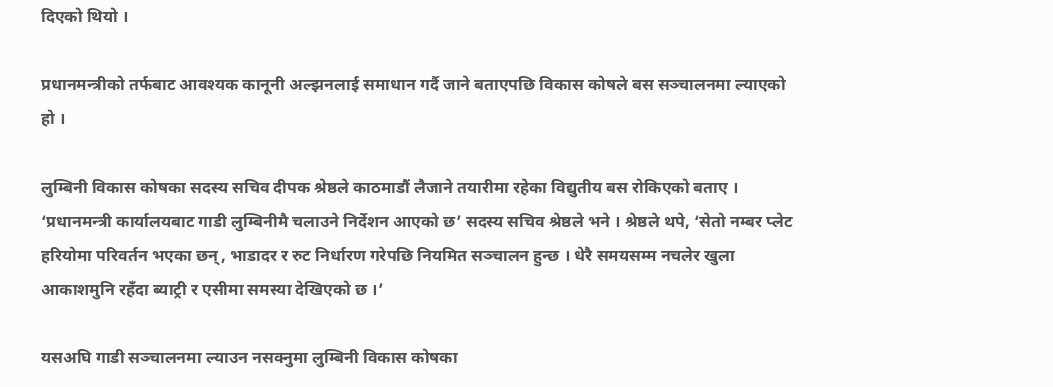दिएको थियो ।

प्रधानमन्त्रीको तर्फबाट आवश्यक कानूनी अल्झनलाई समाधान गर्दै जाने बताएपछि विकास कोषले बस सञ्चालनमा ल्याएको हो ।

लुम्बिनी विकास कोषका सदस्य सचिव दीपक श्रेष्ठले काठमाडौं लैजाने तयारीमा रहेका विद्युतीय बस रोकिएको बताए । ‘प्रधानमन्त्री कार्यालयबाट गाडी लुम्बिनीमै चलाउने निर्देशन आएको छ’ सदस्य सचिव श्रेष्ठले भने । श्रेष्ठले थपे, ‘सेतो नम्बर प्लेट हरियोमा परिवर्तन भएका छन्, भाडादर र रुट निर्धारण गरेपछि नियमित सञ्चालन हुन्छ । धेरै समयसम्म नचलेर खुला आकाशमुनि रहँदा ब्याट्री र एसीमा समस्या देखिएको छ ।’

यसअघि गाडी सञ्चालनमा ल्याउन नसक्नुमा लुम्बिनी विकास कोषका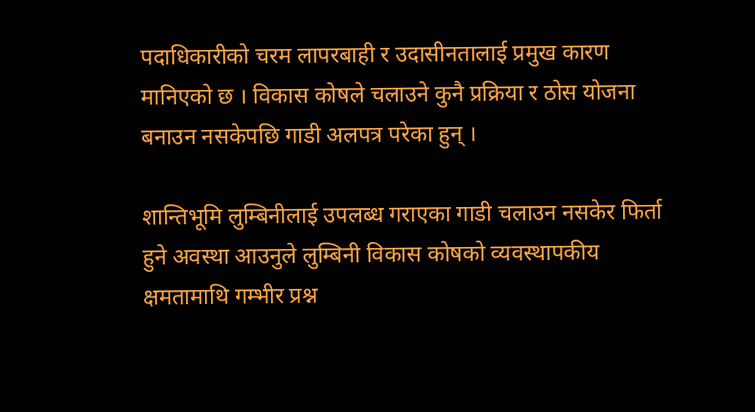पदाधिकारीको चरम लापरबाही र उदासीनतालाई प्रमुख कारण मानिएको छ । विकास कोषले चलाउने कुनै प्रक्रिया र ठोस योजना बनाउन नसकेपछि गाडी अलपत्र परेका हुन् ।

शान्तिभूमि लुम्बिनीलाई उपलब्ध गराएका गाडी चलाउन नसकेर फिर्ता हुने अवस्था आउनुले लुम्बिनी विकास कोषको व्यवस्थापकीय क्षमतामाथि गम्भीर प्रश्न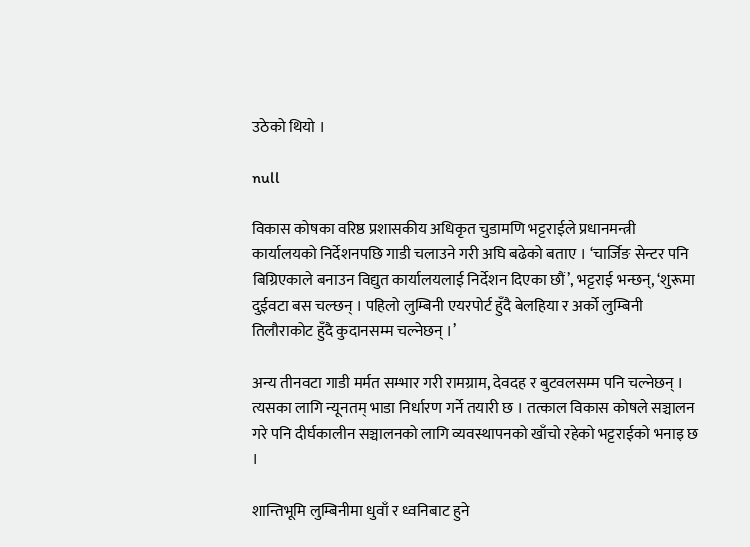उठेको थियो ।

null

विकास कोषका वरिष्ठ प्रशासकीय अधिकृत चुडामणि भट्टराईले प्रधानमन्त्री कार्यालयको निर्देशनपछि गाडी चलाउने गरी अघि बढेको बताए । ‘चार्जिङ सेन्टर पनि बिग्रिएकाले बनाउन विद्युत कार्यालयलाई निर्देशन दिएका छौं’, भट्टराई भन्छन्, ‘शुरूमा दुईवटा बस चल्छन् । पहिलो लुम्बिनी एयरपोर्ट हुँदै बेलहिया र अर्को लुम्बिनी तिलौराकोट हुँदै कुदानसम्म चल्नेछन् ।’

अन्य तीनवटा गाडी मर्मत सम्भार गरी रामग्राम, देवदह र बुटवलसम्म पनि चल्नेछन् । त्यसका लागि न्यूनतम् भाडा निर्धारण गर्ने तयारी छ । तत्काल विकास कोषले सञ्चालन गरे पनि दीर्घकालीन सञ्चालनको लागि व्यवस्थापनको खाँचो रहेको भट्टराईको भनाइ छ ।

शान्तिभूमि लुम्बिनीमा धुवाँ र ध्वनिबाट हुने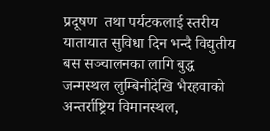प्रदूषण  तथा पर्यटकलाई स्तरीय यातायात सुविधा दिन भन्दै विद्युतीय बस सञ्चालनका लागि बुद्ध जन्मस्थल लुम्बिनीदेखि भैरहवाको अन्तर्राष्ट्रिय विमानस्थल,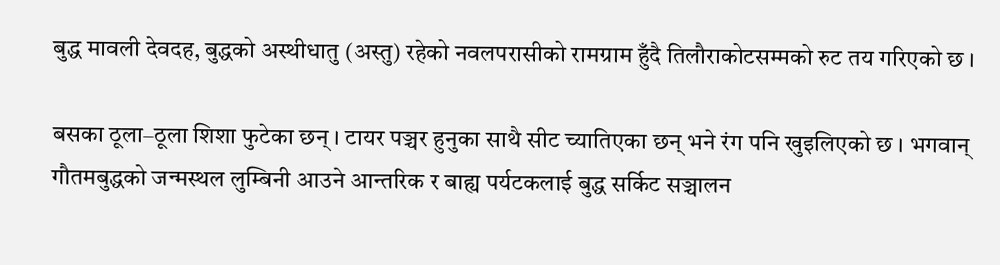बुद्ध मावली देवदह, बुद्धको अस्थीधातु (अस्तु) रहेको नवलपरासीको रामग्राम हुँदै तिलौराकोटसम्मको रुट तय गरिएको छ ।

बसका ठूला–ठूला शिशा फुटेका छन् । टायर पञ्चर हुनुका साथै सीट च्यातिएका छन् भने रंग पनि खुइलिएको छ । भगवान् गौतमबुद्धको जन्मस्थल लुम्बिनी आउने आन्तरिक र बाह्य पर्यटकलाई बुद्ध सर्किट सञ्चालन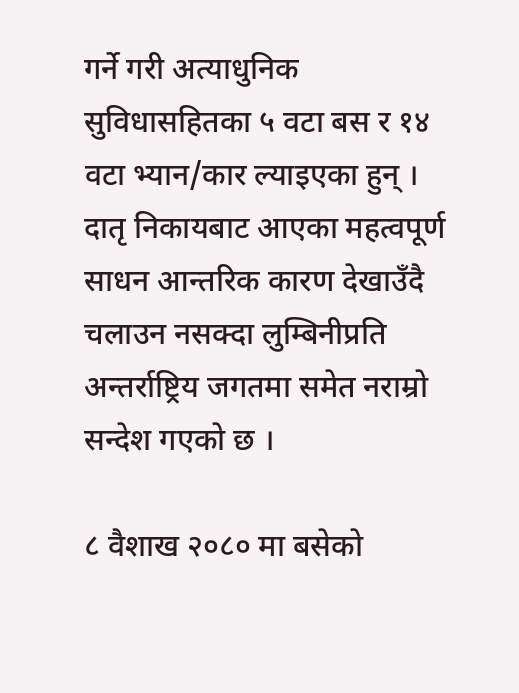गर्ने गरी अत्याधुनिक सुविधासहितका ५ वटा बस र १४ वटा भ्यान/कार ल्याइएका हुन् । दातृ निकायबाट आएका महत्वपूर्ण साधन आन्तरिक कारण देखाउँदै चलाउन नसक्दा लुम्बिनीप्रति अन्तर्राष्ट्रिय जगतमा समेत नराम्रो सन्देश गएको छ ।

८ वैशाख २०८० मा बसेको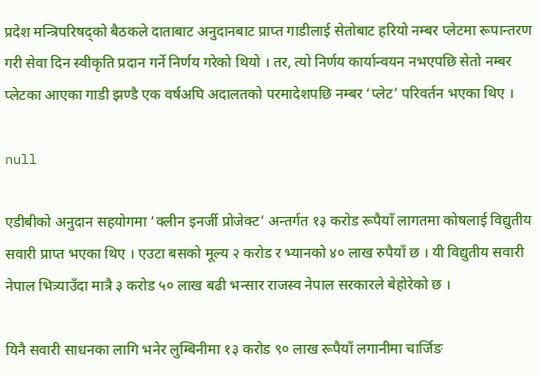प्रदेश मन्त्रिपरिषद्को बैठकले दाताबाट अनुदानबाट प्राप्त गाडीलाई सेतोबाट हरियो नम्बर प्लेटमा रूपान्तरण गरी सेवा दिन स्वीकृति प्रदान गर्ने निर्णय गरेको थियो । तर, त्यो निर्णय कार्यान्वयन नभएपछि सेतो नम्बर प्लेटका आएका गाडी झण्डै एक वर्षअघि अदालतको परमादेशपछि नम्बर ‘प्लेट’ परिवर्तन भएका थिए ।

null

एडीबीको अनुदान सहयोगमा ‘क्लीन इनर्जी प्रोजेक्ट’ अन्तर्गत १३ करोड रूपैयाँ लागतमा कोषलाई विद्युतीय सवारी प्राप्त भएका थिए । एउटा बसको मूल्य २ करोड र भ्यानको ४० लाख रुपैयाँ छ । यी विद्युतीय सवारी नेपाल भित्र्याउँदा मात्रै ३ करोड ५० लाख बढी भन्सार राजस्व नेपाल सरकारले बेहोरेको छ ।

यिनै सवारी साधनका लागि भनेर लुम्बिनीमा १३ करोड ९० लाख रूपैयाँ लगानीमा चार्जिङ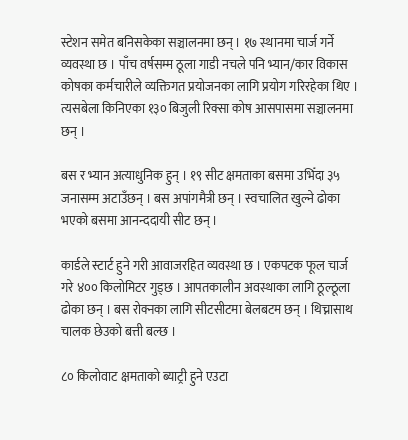स्टेशन समेत बनिसकेका सञ्चालनमा छन् । १७ स्थानमा चार्ज गर्ने व्यवस्था छ । पाँच वर्षसम्म ठूला गाडी नचले पनि भ्यान/कार विकास कोषका कर्मचारीले व्यक्तिगत प्रयोजनका लागि प्रयोग गरिरहेका थिए । त्यसबेला किनिएका १३० बिजुली रिक्सा कोष आसपासमा सञ्चालनमा छन् ।

बस र भ्यान अत्याधुनिक हुन् । १९ सीट क्षमताका बसमा उभिँदा ३५ जनासम्म अटाउँछन् । बस अपांगमैत्री छन् । स्वचालित खुल्ने ढोका भएको बसमा आनन्ददायी सीट छन् ।

कार्डले स्टार्ट हुने गरी आवाजरहित व्यवस्था छ । एकपटक फूल चार्ज गरे ४०० किलोमिटर गुड्छ । आपतकालीन अवस्थाका लागि ठूल्ठूला ढोका छन् । बस रोक्नका लागि सीटसीटमा बेलबटम छन् । थिच्नासाथ चालक छेउको बत्ती बल्छ ।

८० किलोवाट क्षमताको ब्याट्री हुने एउटा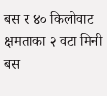बस र ४० किलोवाट क्षमताका २ वटा मिनी बस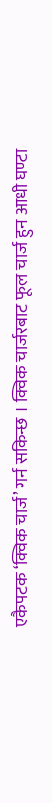एकैपटक ‘क्विक चार्ज’ गर्न सकिन्छ । क्विक चार्जरबाट फूल चार्ज हुन आधी घण्टा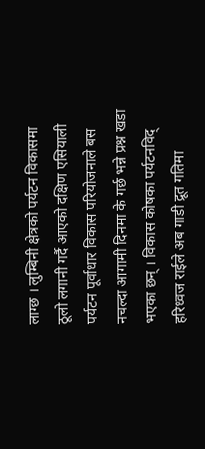लाग्छ । लुम्बिनी क्षेत्रको पर्यटन विकासमा ठूलो लगानी गर्दै आएको दक्षिण एसियाली पर्यटन पूर्वाधार विकास परियोजनाले बस नचल्दा आगामी दिनमा के गर्छ भन्ने प्रश्न खडा भएका छन् । विकास कोषका पर्यटनविद् हरिध्वज राईले अब गाडी द्रूत गतिमा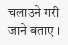चलाउने गरी जाने बताए ।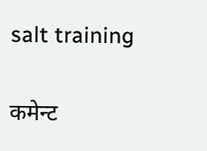salt training

कमेन्ट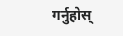गर्नुहोस्